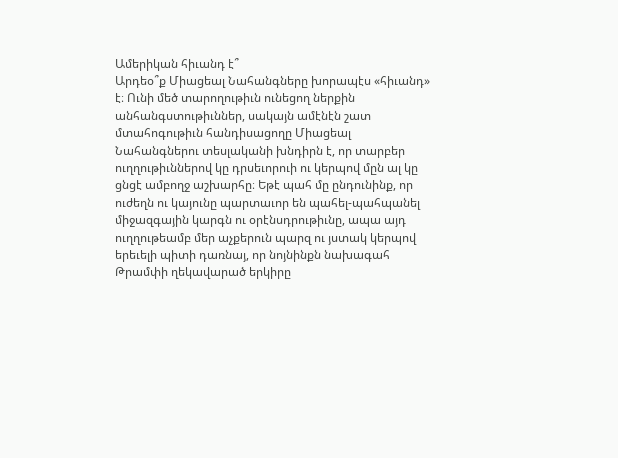Ամերիկան հիւանդ է՞
Արդեօ՞ք Միացեալ Նահանգները խորապէս «հիւանդ» է։ Ունի մեծ տարողութիւն ունեցող ներքին անհանգստութիւններ, սակայն ամէնէն շատ մտահոգութիւն հանդիսացողը Միացեալ Նահանգներու տեսլականի խնդիրն է, որ տարբեր ուղղութիւններով կը դրսեւորուի ու կերպով մըն ալ կը ցնցէ ամբողջ աշխարհը։ Եթէ պահ մը ընդունինք, որ ուժեղն ու կայունը պարտաւոր են պահել-պահպանել միջազգային կարգն ու օրէնսդրութիւնը, ապա այդ ուղղութեամբ մեր աչքերուն պարզ ու յստակ կերպով երեւելի պիտի դառնայ, որ նոյնինքն նախագահ Թրամփի ղեկավարած երկիրը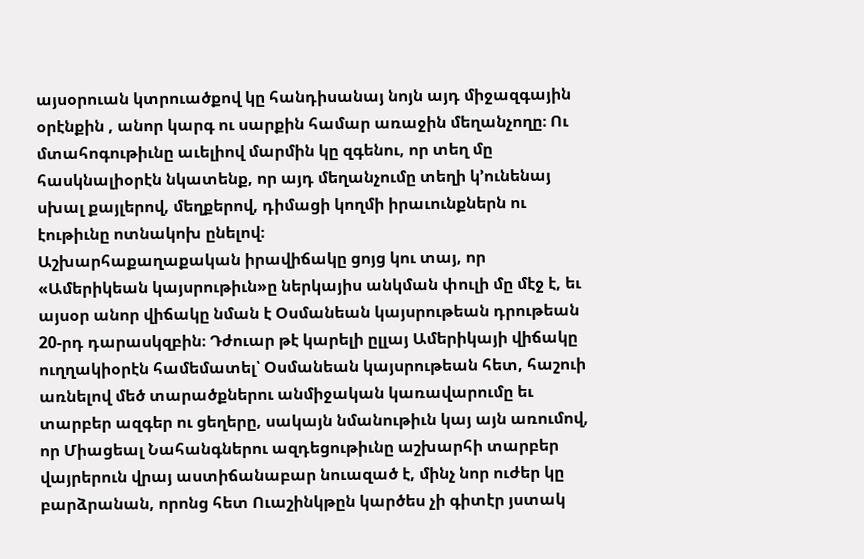այսօրուան կտրուածքով կը հանդիսանայ նոյն այդ միջազգային օրէնքին , անոր կարգ ու սարքին համար առաջին մեղանչողը։ Ու մտահոգութիւնը աւելիով մարմին կը զգենու, որ տեղ մը հասկնալիօրէն նկատենք, որ այդ մեղանչումը տեղի կ՚ունենայ սխալ քայլերով, մեղքերով, դիմացի կողմի իրաւունքներն ու էութիւնը ոտնակոխ ընելով։
Աշխարհաքաղաքական իրավիճակը ցոյց կու տայ, որ «Ամերիկեան կայսրութիւն»ը ներկայիս անկման փուլի մը մէջ է, եւ այսօր անոր վիճակը նման է Օսմանեան կայսրութեան դրութեան 20-րդ դարասկզբին։ Դժուար թէ կարելի ըլլայ Ամերիկայի վիճակը ուղղակիօրէն համեմատել՝ Օսմանեան կայսրութեան հետ, հաշուի առնելով մեծ տարածքներու անմիջական կառավարումը եւ տարբեր ազգեր ու ցեղերը, սակայն նմանութիւն կայ այն առումով, որ Միացեալ Նահանգներու ազդեցութիւնը աշխարհի տարբեր վայրերուն վրայ աստիճանաբար նուազած է, մինչ նոր ուժեր կը բարձրանան, որոնց հետ Ուաշինկթըն կարծես չի գիտէր յստակ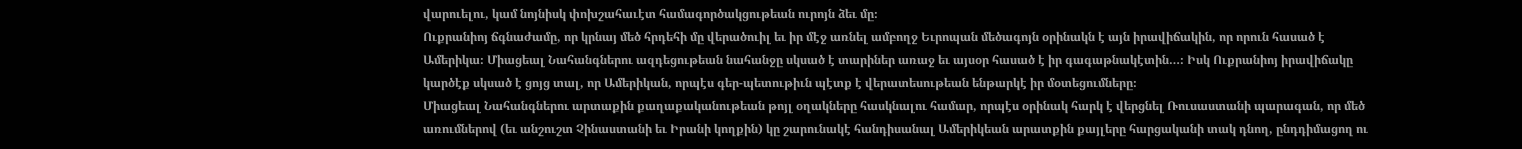վարուելու, կամ նոյնիսկ փոխշահաւէտ համագործակցութեան ուրոյն ձեւ մը։
Ուքրանիոյ ճգնաժամը, որ կրնայ մեծ հրդեհի մը վերածուիլ եւ իր մէջ առնել ամբողջ Եւրոպան մեծագոյն օրինակն է այն իրավիճակին, որ որուն հասած է Ամերիկա։ Միացեալ Նահանգներու ազդեցութեան նահանջը սկսած է տարիներ առաջ եւ այսօր հասած է իր գագաթնակէտին…։ Իսկ Ուքրանիոյ իրավիճակը կարծէք սկսած է ցոյց տալ, որ Ամերիկան, որպէս գեր-պետութիւն պէտք է վերատեսութեան ենթարկէ իր մօտեցումները։
Միացեալ Նահանգներու արտաքին քաղաքականութեան թոյլ օղակները հասկնալու համար, որպէս օրինակ հարկ է վերցնել Ռուսաստանի պարագան, որ մեծ առումներով (եւ անշուշտ Չինաստանի եւ Իրանի կողքին) կը շարունակէ հանդիսանալ Ամերիկեան արատքին քայլերը հարցականի տակ դնող, ընդդիմացող ու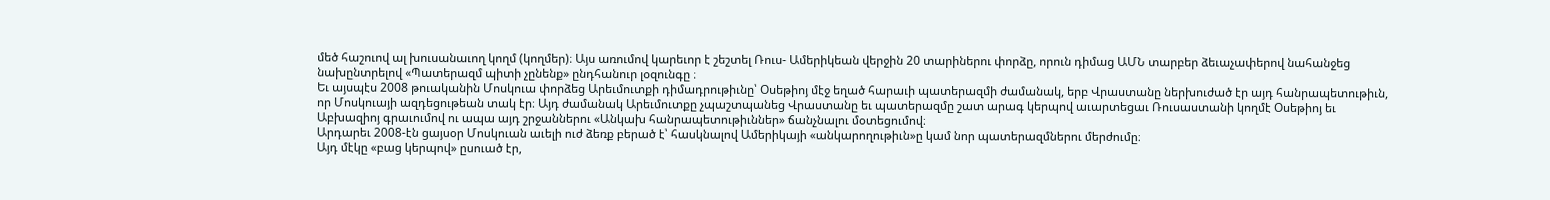մեծ հաշուով ալ խուսանաւող կողմ (կողմեր)։ Այս առումով կարեւոր է շեշտել Ռուս- Ամերիկեան վերջին 20 տարիներու փորձը, որուն դիմաց ԱՄՆ տարբեր ձեւաչափերով նահանջեց նախընտրելով «Պատերազմ պիտի չընենք» ընդհանուր լօզունգը ։
Եւ այսպէս 2008 թուականին Մոսկուա փորձեց Արեւմուտքի դիմադրութիւնը՝ Օսեթիոյ մէջ եղած հարաւի պատերազմի ժամանակ, երբ Վրաստանը ներխուժած էր այդ հանրապետութիւն, որ Մոսկուայի ազդեցութեան տակ էր։ Այդ ժամանակ Արեւմուտքը չպաշտպանեց Վրաստանը եւ պատերազմը շատ արագ կերպով աւարտեցաւ Ռուսաստանի կողմէ Օսեթիոյ եւ Աբխազիոյ գրաւումով ու ապա այդ շրջաններու «Անկախ հանրապետութիւններ» ճանչնալու մօտեցումով։
Արդարեւ 2008-էն ցայսօր Մոսկուան աւելի ուժ ձեռք բերած է՝ հասկնալով Ամերիկայի «անկարողութիւն»ը կամ նոր պատերազմներու մերժումը։
Այդ մէկը «բաց կերպով» ըսուած էր,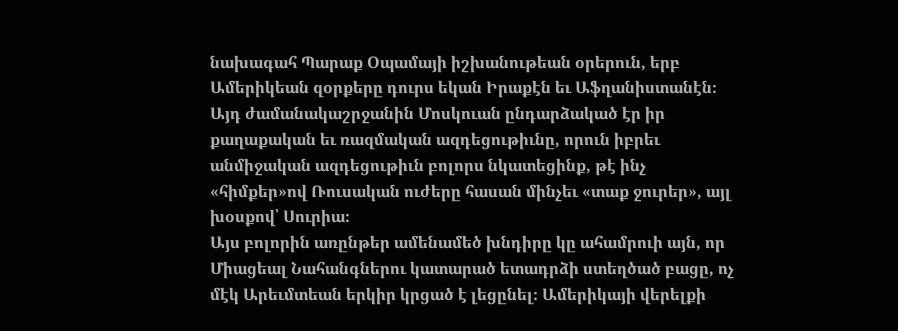նախագահ Պարաք Օպամայի իշխանութեան օրերուն, երբ Ամերիկեան զօրքերը դուրս եկան Իրաքէն եւ Աֆղանիստանէն։ Այդ ժամանակաշրջանին Մոսկուան ընդարձակած էր իր քաղաքական եւ ռազմական ազդեցութիւնը, որուն իբրեւ անմիջական ազդեցութիւն բոլորս նկատեցինք, թէ ինչ «հիմքեր»ով Ռուսական ուժերը հասան մինչեւ «տաք ջուրեր», այլ խօսքով՝ Սուրիա։
Այս բոլորին առընթեր ամենամեծ խնդիրը կը ահամրուի այն, որ Միացեալ Նահանգներու կատարած ետադրձի ստեղծած բացը, ոչ մէկ Արեւմտեան երկիր կրցած է լեցընել։ Ամերիկայի վերելքի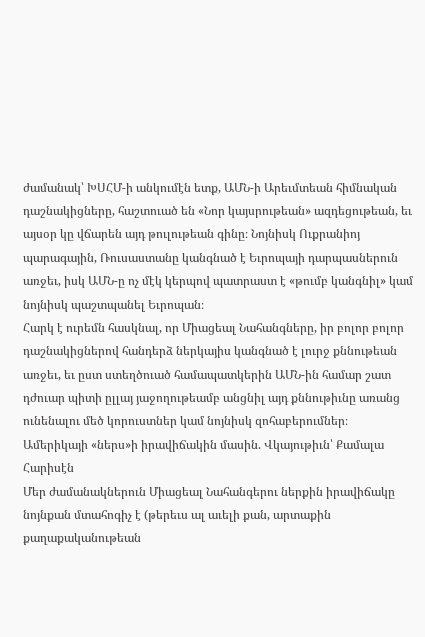ժամանակ՝ ԽՍՀՄ-ի անկումէն ետք, ԱՄՆ-ի Արեւմտեան հիմնական դաշնակիցները, հաշտուած են «Նոր կայսրութեան» ազդեցութեան, եւ այսօր կը վճարեն այդ թուլութեան գինը։ Նոյնիսկ Ուքրանիոյ պարագային, Ռուսաստանը կանգնած է Եւրոպայի դարպասներուն առջեւ, իսկ ԱՄՆ-ը ոչ մէկ կերպով պատրաստ է «թումբ կանգնիլ» կամ նոյնիսկ պաշտպանել Եւրոպան։
Հարկ է ուրեմն հասկնալ, որ Միացեալ Նահանգները, իր բոլոր բոլոր դաշնակիցներով հանդերձ ներկայիս կանգնած է լուրջ քննութեան առջեւ, եւ ըստ ստեղծուած համապատկերին ԱՄՆ-ին համար շատ դժուար պիտի ըլլայ յաջողութեամբ անցնիլ այդ քննութիւնը առանց ունենալու մեծ կորուստներ կամ նոյնիսկ զոհաբերումներ։
Ամերիկայի «ներս»ի իրավիճակին մասին. Վկայութիւն՝ Քամալա Հարիսէն
Մեր ժամանակներուն Միացեալ Նահանգերու ներքին իրավիճակը նոյնքան մտահոգիչ է (թերեւս ալ աւելի քան, արտաքին քաղաքականութեան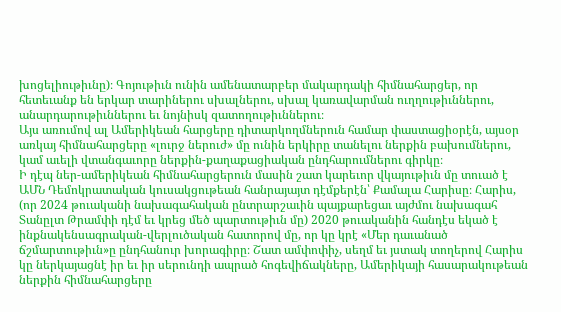խոցելիութիւնը)։ Գոյութիւն ունին ամենատարբեր մակարդակի հիմնահարցեր, որ հետեւանք են երկար տարիներու սխալներու, սխալ կառավարման ուղղութիւններու, անարդարութիւններու եւ նոյնիսկ զատողութիւններու։
Այս առումով ալ Ամերիկեան հարցերը դիտարկողմներուն համար փաստացիօրէն, այսօր առկայ հիմնահարցերը «լուրջ ներուժ» մը ունին երկիրը տանելու ներքին բախումներու, կամ աւելի վտանգաւորը ներքին-քաղաքացիական ընդհարումներու գիրկը։
Ի դէպ ներ-ամերիկեան հիմնահարցերուն մասին շատ կարեւոր վկայութիւն մը տուած է ԱՄՆ Դեմոկրատական կուսակցութեան հանրայայտ դէմքերէն՝ Քամալա Հարիսը։ Հարիս, (որ 2024 թուականի նախագահական ընտրարշաւին պայքարեցաւ այժմու նախագահ Տանըլտ Թրամփի դէմ եւ կրեց մեծ պարտութիւն մը) 2020 թուականին հանդէս եկած է ինքնակենսագրական-վերլուծական հատորով մը, որ կը կրէ «Մեր դաւանած ճշմարտութիւն»ը ընդհանուր խորագիրը։ Շատ ամփոփիչ, սեղմ եւ յստակ տողերով Հարիս կը ներկայացնէ իր եւ իր սերունդի ապրած հոգեվիճակները, Ամերիկայի հասարակութեան ներքին հիմնահարցերը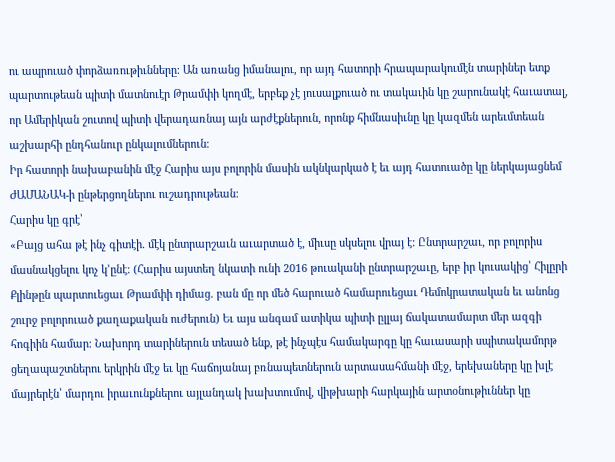ու ապրուած փորձառութիւնները։ Ան առանց իմանալու, որ այդ հատորի հրապարակումէն տարիներ ետք պարտութեան պիտի մատնուէր Թրամփի կողմէ, երբեք չէ յուսալքուած ու տակաւին կը շարունակէ հաւատալ, որ Ամերիկան շուտով պիտի վերադառնայ այն արժէքներուն, որոնք հիմնասիւնը կը կազմեն արեւմտեան աշխարհի ընդհանուր ընկալումներուն։
Իր հատորի նախաբանին մէջ Հարիս այս բոլորին մասին ակնկարկած է եւ այդ հատուածը կը ներկայացնեմ ԺԱՄԱՆԱԿ-ի ընթերցողներու ուշադրութեան։
Հարիս կը գրէ՝
«Բայց ահա թէ ինչ գիտէի. մէկ ընտրարշաւն աւարտած է, միւսը սկսելու վրայ է: Ընտրարշաւ, որ բոլորիս մասնակցելու կոչ կ՚ընէ։ (Հարիս այստեղ նկատի ունի 2016 թուականի ընտրարշաւը, երբ իր կուսակից՝ Հիլըրի Քլինթըն պարտուեցաւ Թրամփի դիմաց. բան մը որ մեծ հարուած համարուեցաւ Դեմոկրատական եւ անոնց շուրջ բոլորուած քաղաքական ուժերուն) Եւ այս անգամ ատիկա պիտի ըլլայ ճակատամարտ մեր ազգի հոգիին համար։ Նախորդ տարիներուն տեսած ենք, թէ ինչպէս համակարգը կը հաւասարի սպիտակամորթ ցեղապաշտներու երկրին մէջ եւ կը հաճոյանայ բռնապետներուն արտասահմանի մէջ, երեխաները կը խլէ մայրերէն՝ մարդու իրաւունքներու այլանդակ խախտումով, վիթխարի հարկային արտօնութիւններ կը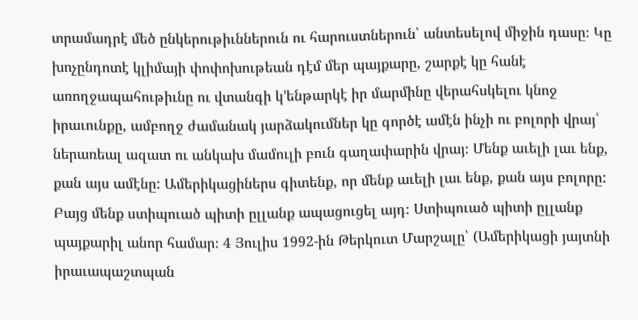տրամադրէ մեծ ընկերութիւններուն ու հարուստներուն՝ անտեսելով միջին դասը։ Կը խոչընդոտէ կլիմայի փոփոխութեան դէմ մեր պայքարը, շարքէ կը հանէ առողջապահութիւնը ու վտանգի կ՚ենթարկէ իր մարմինը վերահսկելու կնոջ իրաւունքը, ամբողջ ժամանակ յարձակումներ կը գործէ ամէն ինչի ու բոլորի վրայ՝ ներառեալ ազատ ու անկախ մամուլի բուն գաղափարին վրայ։ Մենք աւելի լաւ ենք, քան այս ամէնը: Ամերիկացիներս գիտենք, որ մենք աւելի լաւ ենք, քան այս բոլորը: Բայց մենք ստիպուած պիտի ըլլանք ապացուցել այդ։ Ստիպուած պիտի ըլլանք պայքարիլ անոր համար։ 4 Յուլիս 1992-ին Թերկուտ Մարշալը՝ (Ամերիկացի յայտնի իրաւապաշտպան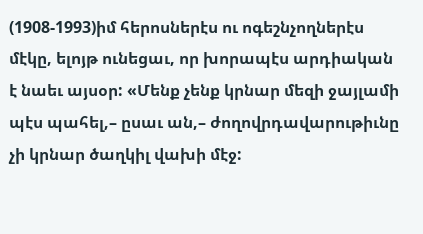(1908-1993)իմ հերոսներէս ու ոգեշնչողներէս մէկը, ելոյթ ունեցաւ, որ խորապէս արդիական է նաեւ այսօր: «Մենք չենք կրնար մեզի ջայլամի պէս պահել,– ըսաւ ան,– ժողովրդավարութիւնը չի կրնար ծաղկիլ վախի մէջ: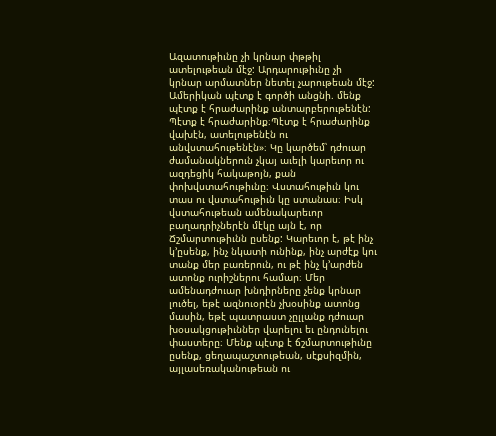Ազատութիւնը չի կրնար փթթիլ ատելութեան մէջ: Արդարութիւնը չի կրնար արմատներ նետել չարութեան մէջ: Ամերիկան պէտք է գործի անցնի. մենք պէտք է հրաժարինք անտարբերութենէն: Պէտք է հրաժարինք։Պէտք է հրաժարինք վախէն, ատելութենէն ու անվստահութենէն»։ Կը կարծեմ՝ դժուար ժամանակներուն չկայ աւելի կարեւոր ու ազդեցիկ հակաթոյն, քան փոխվստահութիւնը։ Վստահութիւն կու տաս ու վստահութիւն կը ստանաս։ Իսկ վստահութեան ամենակարեւոր բաղադրիչներէն մէկը այն է, որ Ճշմարտութիւնն ըսենք: Կարեւոր է, թէ ինչ կ՚ըսենք, ինչ նկատի ունինք, ինչ արժէք կու տանք մեր բառերուն, ու թէ ինչ կ՚արժեն ատոնք ուրիշներու համար։ Մեր ամենադժուար խնդիրները չենք կրնար լուծել, եթէ ազնուօրէն չխօսինք ատոնց մասին, եթէ պատրաստ չըլլանք դժուար խօսակցութիւններ վարելու եւ ընդունելու փաստերը։ Մենք պէտք է ճշմարտութիւնը ըսենք, ցեղապաշտութեան, սէքսիզմին, այլասեռականութեան ու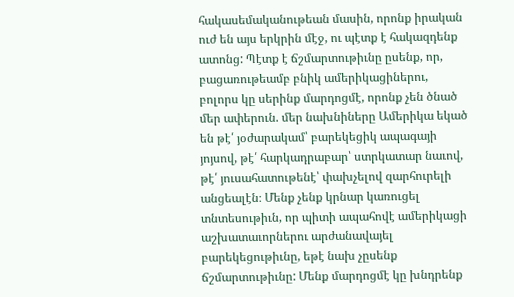հակասեմականութեան մասին, որոնք իրական ուժ են այս երկրին մէջ, ու պէտք է հակազդենք ատոնց: Պէտք է ճշմարտութիւնը ըսենք, որ, բացառութեամբ բնիկ ամերիկացիներու, բոլորս կը սերինք մարդոցմէ, որոնք չեն ծնած մեր ափերուն. մեր նախնիները Ամերիկա եկած են թէ՛ յօժարակամ՝ բարեկեցիկ ապագայի յոյսով, թէ՛ հարկադրաբար՝ ստրկատար նաւով, թէ՛ յուսահատութենէ՝ փախչելով զարհուրելի անցեալէն։ Մենք չենք կրնար կառուցել տնտեսութիւն, որ պիտի ապահովէ ամերիկացի աշխատաւորներու արժանավայել բարեկեցութիւնը, եթէ նախ չըսենք ճշմարտութիւնը: Մենք մարդոցմէ կը խնդրենք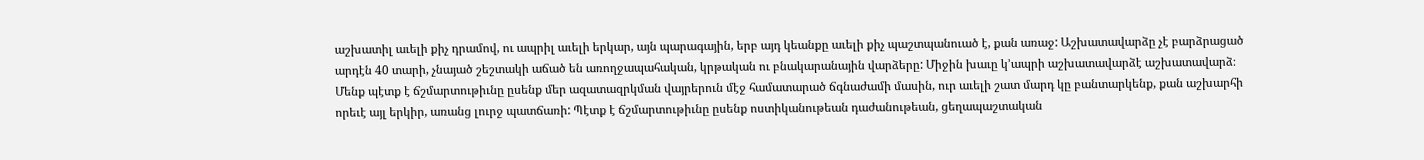աշխատիլ աւելի քիչ դրամով, ու ապրիլ աւելի երկար, այն պարագային, երբ այդ կեանքը աւելի քիչ պաշտպանուած է, քան առաջ: Աշխատավարձը չէ բարձրացած արդէն 40 տարի, չնայած շեշտակի աճած են առողջապահական, կրթական ու բնակարանային վարձերը: Միջին խաւը կ՚ապրի աշխատավարձէ աշխատավարձ։ Մենք պէտք է ճշմարտութիւնը ըսենք մեր ազատազրկման վայրերուն մէջ համատարած ճգնաժամի մասին, ուր աւելի շատ մարդ կը բանտարկենք, քան աշխարհի որեւէ այլ երկիր, առանց լուրջ պատճառի: Պէտք է ճշմարտութիւնը ըսենք ոստիկանութեան դաժանութեան, ցեղապաշտական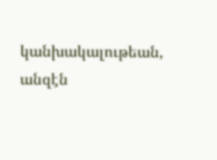կանխակալութեան, անզէն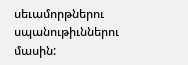սեւամորթներու սպանութիւններու մասին: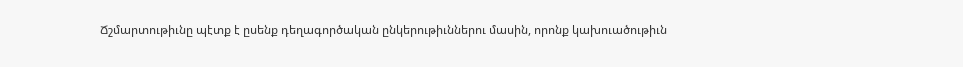Ճշմարտութիւնը պէտք է ըսենք դեղագործական ընկերութիւններու մասին, որոնք կախուածութիւն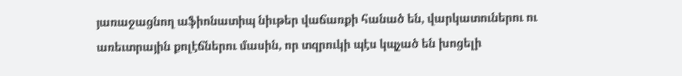յառաջացնող աֆիոնատիպ նիւթեր վաճառքի հանած են, վարկատուներու ու առեւտրային քոլէճներու մասին, որ տզրուկի պէս կպչած են խոցելի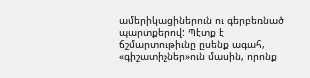ամերիկացիներուն ու գերբեռնած պարտքերով: Պէտք է ճշմարտութիւնը ըսենք ագահ, «գիշատիչներ»ուն մասին, որոնք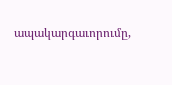ապակարգաւորումը,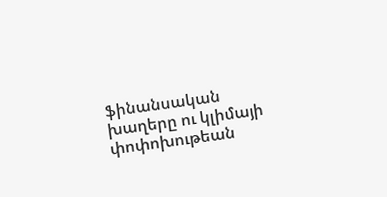ֆինանսական խաղերը ու կլիմայի փոփոխութեան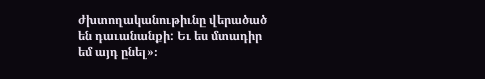ժխտողականութիւնը վերածած են դաւանանքի: Եւ ես մտադիր եմ այդ ընել»։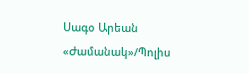Սագօ Արեան
«Ժամանակ»/Պոլիս